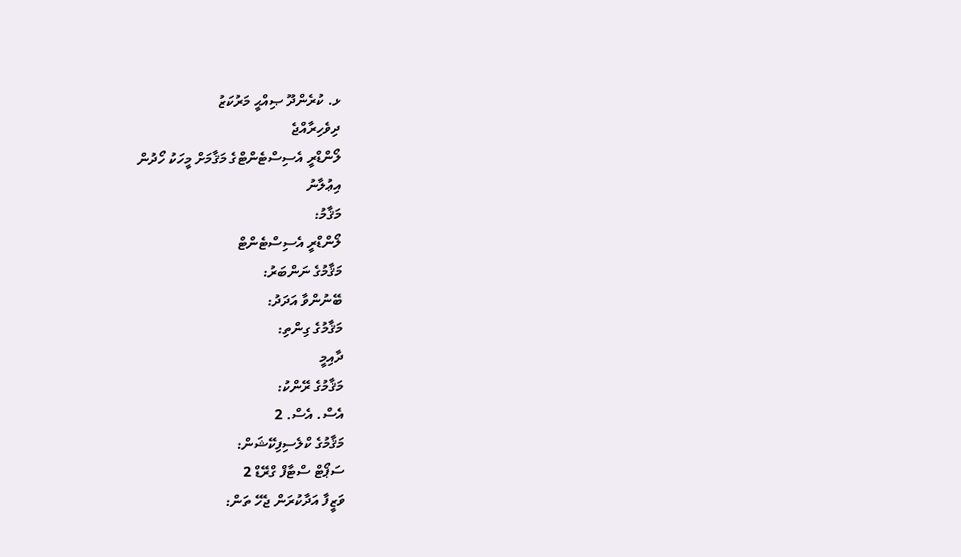ޅ. ކުރެންދޫ ޞިއްޙީ މަރުކަޒު
ދިވެހިރާއްޖެ
ލޯންޑްރީ އެސިސްޓެންޓްގެ މަޤާމަށް މީހަކު ހޯދުން
އިޢުލާނު
މަޤާމު:
ލޯންޑްރީ އެސިސްޓެންޓް
މަޤާމުގެ ނަންބަރު:
ބޭނުންވާ އަދަދު:
މަޤާމުގެ ގިންތި:
ދާއިމީ
މަޤާމުގެ ރޭންކު:
އެސް. އެސް. 2
މަޤާމުގެ ކްލެސިފިކޭޝަން:
ސަޕޯޓް ސްޓާފް ގްރޭޑް 2
ވަޒީފާ އަދާކުރަން ޖެހޭ ތަން: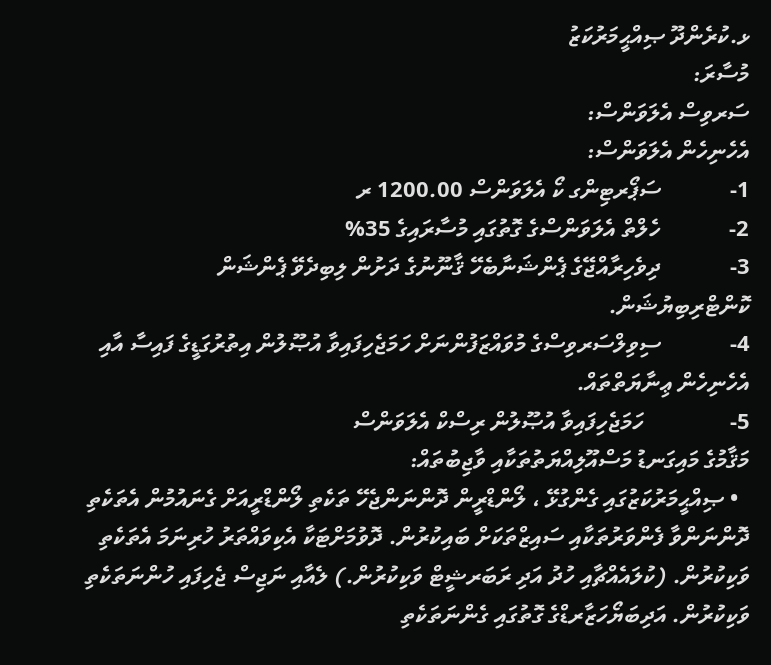ޅ.ކުރެންދޫ ޞިއްޙީމަރުކަޒު
މުސާރަ:
ސަރވިސް އެލަވަންސް:
އެހެނިހެން އެލަވަންސް:
1-            ސަޕޯރޓިންގ ކޯ އެލަވަންސް 1200.00 ރ
2-            ހެލްތް އެލަވަންސްގެ ގޮތުގައި މުސާރައިގެ 35%
3-            ދިވެހިރާއްޖޭގެ ޕެންޝަނާބެހޭ ޤާނޫނުގެ ދަށުން ލިބިދެވޭ ޕެންޝަން ކޮންޓްރިބިޔުޝަން.
4-            ސިވިލްސަރވިސްގެ މުވައްޒަފުންނަށް ހަމަޖެހިފައިވާ އުޞޫލުން އިތުރުގަޑީގެ ފައިސާ އާއި އެހެނިހެން ޢިނާޔަތްތައް.
5-               ހަމަޖެހިފައިވާ އުޞޫލުން ރިސްކް އެލަވަންސް
މަޤާމުގެ މައިގަނޑު މަސްއޫލިއްޔަތުތަކާއި ވާޖިބުތައް:
  • ޞިއްޙީމަރުކަޒުގައި ގެންގުޅޭ ، ލޯންޑްރީން ދޮންނަންޖެހޭ ތަކެތި ލޯންޑްރީއަށް ގެނައުމުން އެތަކެތި ދޮންނަންވާ ފެންވަރުތަކާއި ސައިޒްތަކަށް ބައިކުރުން. ދޮވުމަށްޓަކާ އެކިވައްތަރު ހުރިނަމަ އެތަކެތި ވަކިކުރުން. (ކުލައެއްޗާއި ހުދު އަދި ރަބަރޝީޓް ވަކިކުރުން.) ލެއާއި ނަޖިސް ޖެހިފައި ހުންނަތަކެތި ވަކިކުރުން. އަދިބަޔޯހަޒާރޑްގެ ގޮތުގައި ގެންނަތަކެތި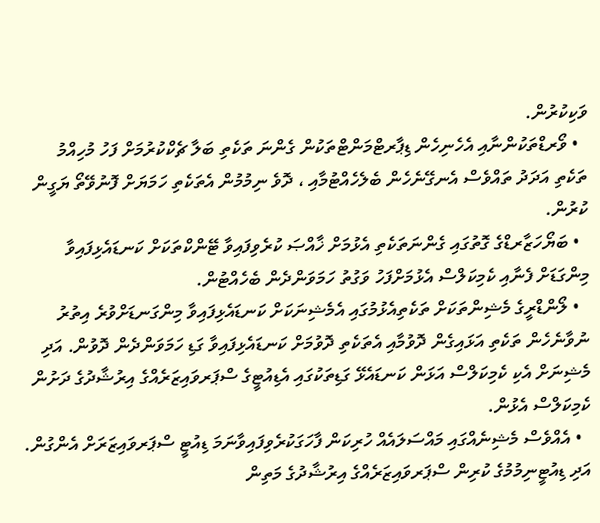ވަކިކުރުން.
  • ވޯރޑްތަކުންނާއި އެހެނިހެން ޑިޕާރޓްމަންޓްތަކުން ގެންނަ ތަކެތި ބަލާ ޗެކްކުރުމަށް ފަހު މުހިއްމު ތަކެތި އަދަދު ތައްވެސް އެނގޭނެހެން ބެލެހެއްޓުމާއި ، ދޮވެ ނިމުމުން އެތަކެތި ހަމަޔަށް ފޮނުވޭތޯ ޔަގީން ކުރުން.
  • ބަޔޯހަޒާރޑްގެ ގޮތުގައި ގެންނަތަކެތި އެޅުމަށް ޚާއްޞަ ކުރެވިފައިވާ ޓޭންކްތަކަށް ކަނޑައެޅިފައިވާ މިންގަޑަށް ފެނާއި ކެމިކަލްސް އެޅުމަށްފަހު ވަގުތު ހަމަވަންދެން ބެހެއްޓުން.
  • ލޯންޑްރީގެ މެޝިންތަކަށް ތަކެތިއެޅުމުގައި އެމެޝިނަކަށް ކަނޑައެޅިފައިވާ މިންގަނޑަށްވުރެ އިތުރު ނުވާނެހެން ތަކެތި އަޅައިގެން ދޮވުމާއި އެތަކެތި ދޮވުމަށް ކަނޑައެޅިފައިވާ ގަޑި ހަމަވަންދެން ދޮވުން. އަދި މެޝިނަށް އެކި ކެމިކަލްސް އަޅަން ކަނޑައެޅޭ ގަޑިތަކުގައި އެޑިއުޓީގެ ސްޕަރވައިޒަރެއްގެ އިރުޝާދުގެ ދަށުން ކެމިކަލްސް އެޅުން.
  • އެއްވެސް މެޝިނެއްގައި މައްސަލައެއް ހުރިކަން ފާހަގަކުރެވިފައިވާނަމަ ޑިއުޓީ ސްޕަރވައިޒަރަށް އެންގުން. އަދި ޑިއުޓީނިމުމުގެ ކުރިން ސްޕަރވައިޒަރެއްގެ އިރުޝާދުގެ މަތިން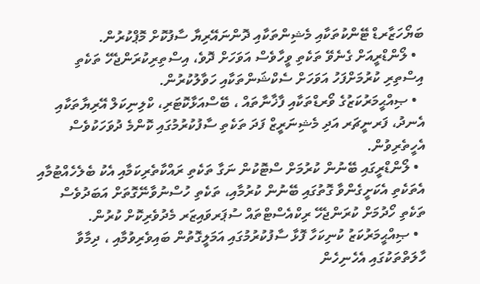ބަޔޯހަޒާރޑް ޓޭންކުތަކާއި މެޝިންތަކާއި ދޮންނައޭރިޔާ ސާފުކޮށް މޮޕްކުރުން.
  • ލޯންޑްރީއަށް ގެނެވޭ ތަކެތި ވީހާވެސް އަވަހަށް ދޮވެ، އިސްތިރިކުރަންޖެހޭ ތަކެތި އިސްތިރި ކުރުމަށްފަހު އަވަހަށް ސެކްޝަންތަކާއި ހަވާލުކުރުން.
  • ޞިއްޙީމަރުކަޒުގެ ވޯރޑްތަކާއި ފާޚާނާތައް ، ބޭސްއަޅާކޮޓަރި، ކްލިނިކަލް އޭރިޔާތަކާއި އެނދު، ފަރނީޗަރ އަދި މެޝިނަރީޒް ފަދަ ތަކެތި ސާފުކުރުމުގައި ކޮންމެ ދުވަހަކުވެސް އެހީތެރިވުން.
  • ލޯންޑްރީގައި ބޭނުން ކުރުމަށް ސްޓޮކުން ނަގާ ތަކެތި ރައްކާތެރިކަމާއި އެކު ބެލެހެއްޓުމާއި އެތަކެތި އެކަށީގެންވާ ގޮތުގައި ބޭނުން ކުރުމާއި، ތަކެތި ހުސްނުވާނޭގޮތަށް އަބަދުވެސް ތަކެތި ހޯދުމަށް ކުރަންޖެހޭ ރިކްއެސްޓްތައް ސުޕަރވައިޒަރ މެދުވެރިކޮށް ކުރުން.
  • ޞިއްޙީމަރުކަޒު ކުނިކަހާ ފޮޅާ ސާފުކުރުމުގައި އަމަލީގޮތުން ބައިވެރިވުމާއި ، ދިމާވާ ހާލަތްތަކުގައި އެހެނިހެން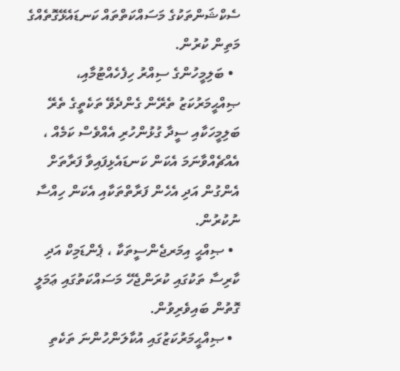ސެކްޝަންތަކުގެ މަސައްކަތްތައް ކަނޑައެޅޭގޮތެއްގެ މަތިން ކުރުން.
  • ބަލިމީހުންގެ ސިއްރު ހިފެހެއްޓުމާއި، ޞިއްޙީމަރުކަޒު ތެރޭން ގެންދެވޭ ތަކެތީގެ ތެރޭ ބަލިމީހަކާއި ސީދާ ގުޅުންހުރި އެއްވެސް ކަމެއް ، އެއްޗެއްވާނަމަ އެކަން ކަނޑައެޅިފައިވާ ފަރާތަށް އެންގުން އަދި އެހެން ފަރާތްތަކާއި އެކަން ހިއްސާ ނުކުރުން.
  • ޞިއްޙީ އިމަރޖެންސީތަކާ ، ޕެންޑަމިކް އަދި ކާރިސާ ތަކުގައި ކުރަންޖެހޭ މަސައްކަތުގައި ޢަމަލީ ގޮތުން ބައިވެރިވުން.
  • ޞިއްޙީމަރުކަޒުގައި އުކާލަންހުންނަ ތަކެތި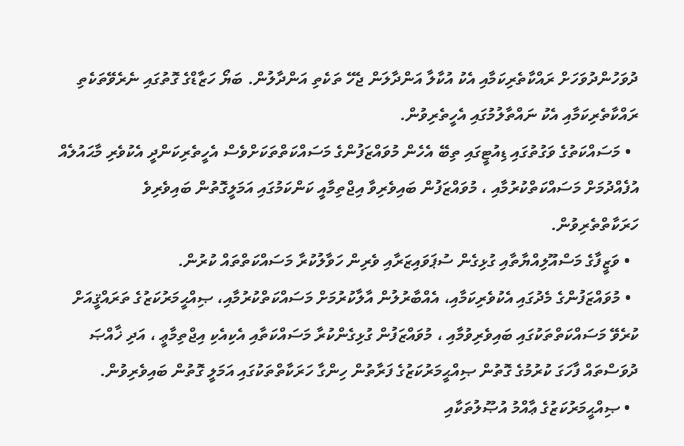ދުވަހުންދުވަހަށް ރައްކާތެރިކަމާއި އެކު އުކާލާ އަންދާލަން ޖެހޭ ތަކެތި އަންދާލުން. ބަޔޯ ހަޒާޑްގެ ގޮތުގައި ނެރެވޭތަކެތި ރައްކާތެރިކަމާއި އެކު ނައްތާލުމުގައި އެހީތެރިވުން.
  • މަސައްކަތުގެ ވަގުތުގައި ޑިއުޓީގައި ތިބޭ އެހެން މުވައްޒަފުންގެ މަސައްކަތްތަކަށްވެސް އެހީތެރިކަންދީ އެކުވެރި މާޙައުލެއް އުފެއްދުމަށް މަސައްކަތްކުރުމާއި ، މުވައްޒަފުން ބައިވެރިވާ އިޖްތިމާއީ ކަންކަމުގައި އަމަލީގޮތުން ބައިވެރިވެ ހަރަކާތްތެރިވުން.
  • ވަޒީފާގެ މަސްއޫލިއްޔާތާއި ގުޅިގެން ސުޕަވައިޒަރާއި ވެރިން ހަވާލުކުރާ މަސައްކަތްތައް ކުރުން.
  • މުވައްޒަފުންގެ މެދުގައި އެކުވެރިކަމާއި، އެއްބާރުލުން އާލާކުރުމަށް މަސައްކަތްކުރުމާއި، ޞިއްޙީމަރުކަޒުގެ ތަރައްޤީއަށް ކުރެވޭ މަސައްކަތްތަކުގައި ބައިވެރިވުމާއި ، މުވައްޒަފުން ގުޅިގެންކުރާ މަސައްކަތާއި އެކިއެކި އިޖްތިމާޢީ ، އަދި ޚާއްޞަ ދުވަސްތައް ފާހަގަ ކުރުމުގެ ގޮތުން ޞިއްޙީމަރުކަޒުގެ ފަރާތުން ހިންގާ ހަރަކާތްތަކުގައި އަމަލީ ގޮތުން ބައިވެރިވުން.
  • ޞިއްޙީމަރުކަޒުގެ ޢާއްމު އުޞޫލުތަކާއި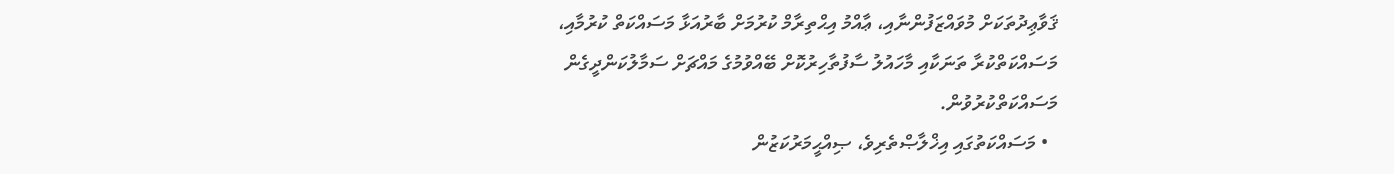ޤަވާޢިދުތަކަށް މުވައްޒަފުންނާއި، ޢާއްމު އިޙްތިރާމް ކުރުމަށް ބާރުއަޅާ މަސައްކަތް ކުރުމާއި، މަސައްކަތްކުރާ ތަނަކާއި މާހައުލު ސާފުތާހިރުކޮށް ބޭއްވުމުގެ މައްޗަށް ސަމާލުކަންދީގެން މަސައްކަތްކުރުވުން.
  • މަސައްކަތުގައި އިޚްލާޞްތެރިވެ، ޞިއްޙީމަރުކަޒުން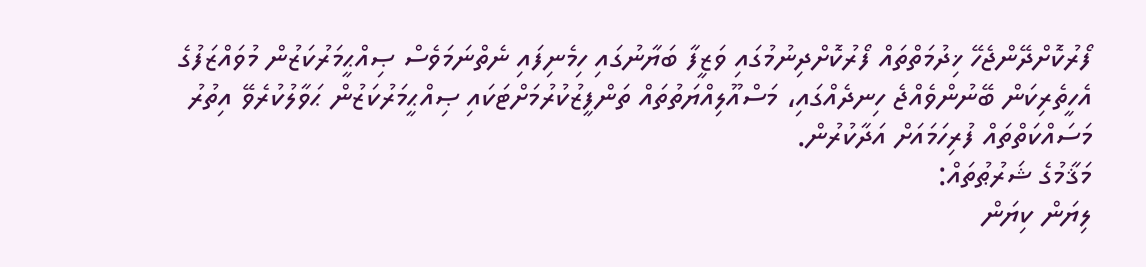ފޯރުކޮށްދޭންޖެހޭ ޚިދުމަތްތައް ފޯރުކޮށްދިނުމުގައި ވަޒީފާ ބަޔާނުގައި ހިމެނިފައި ނެތްނަމަވެސް ޞިއްޙީމަރުކަޒުން މުވައްޒަފުގެ އެހީތެރިކަން ބޭނުންވެއްޖެ ހިނދެއްގައި، މަސްއޫލިއްޔަތުތައް ތަންފީޒުކުރުމަށްޓަކައި ޞިއްޙީމަރުކަޒުން ޙަވާލުކުރެވޭ އިތުރު މަސައްކަތްތައް ފުރިހަމައަށް އަދާކުރުން.
މަޤާމުގެ ޝަރުޠުތައް:
ލިޔަން ކިޔަން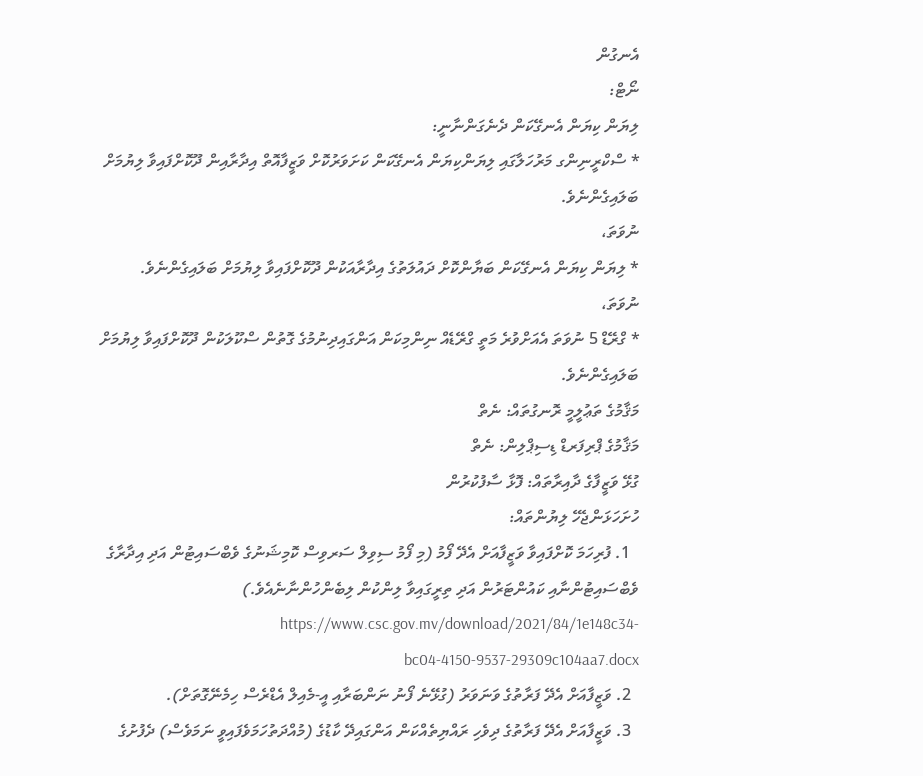އެނގުން
ނޯޓް:
ލިޔަން ކިޔަން އެނގޭކަން ދެނެގަންނާނީ:
* ސްކްރީނިންގ މަރުހަލާގައި ލިޔަންކިޔަން އެނގޭކަން ކަށަވަރުކޮށް ވަޒީފާއޮތް އިދާރާއިން ދޫކޮށްފައިވާ ލިޔުމަށް ބަލައިގެންނެވެ.
ނުވަތަ،
* ލިޔަން ކިޔަން އެނގޭކަން ބަޔާންކޮށް ދައުލަތުގެ އިދާރާއަކުން ދޫކޮށްފައިވާ ލިޔުމަށް ބަލައިގެންނެވެ.
ނުވަތަ،
* ގްރޭޑް 5 ނުވަތަ އެއަށްވުރެ މަތީ ގްރޭޑެއް ނިންމިކަން އަންގައިދިނުމުގެ ގޮތުން ސްކޫލަކުން ދޫކޮށްފައިވާ ލިޔުމަށް ބަލައިގެންނެވެ.
މަޤާމުގެ ތަޢުލީމީ ރޮނގުތައް: ނެތް
މަޤާމުގެ ޕްރިފަރޑް ޑިސިޕްލިން: ނެތް
ގުޅޭ ވަޒީފާގެ ދާއިރާތައް: ފޮޅާ ސާފުކުރުން
ހުށަހަޅަންޖެހޭ ލިޔުންތައް:
  1. ފުރިހަމަ ކޮށްފައިވާ ވަޒީފާއަށް އެދޭ ފޯމު (މި ފޯމު ސިވިލް ސަރވިސް ކޮމިޝަނުގެ ވެބްސައިޓުން އަދި އިދާރާގެ ވެބްސައިޓުންނާއި ކައުންޓަރުން އަދި ތިރީގައިވާ ލިންކުން ލިބެންހުންނާނެއެވެ.) https://www.csc.gov.mv/download/2021/84/1e148c34-bc04-4150-9537-29309c104aa7.docx
  2. ވަޒީފާއަށް އެދޭ ފަރާތުގެ ވަނަވަރު (ގުޅޭނެ ފޯނު ނަންބަރާއި އީ-މެއިލް އެޑްރެސް ހިމެނޭގޮތަށް).
  3. ވަޒީފާއަށް އެދޭ ފަރާތުގެ ދިވެހި ރައްޔިތެއްކަން އަންގައިދޭ ކާޑުގެ (މުއްދަތުހަމަވެފައިވީ ނަމަވެސް) ދެފުށުގެ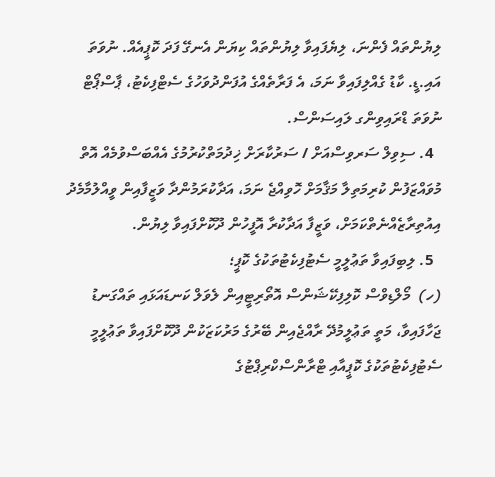ލިޔުންތައް ފެންނަ، ލިޔެފައިވާ ލިޔުންތައް ކިޔަން އެނގޭ ފަދަ ކޮޕީއެއް. ނުވަތަ އައި.ޑީ. ކާޑު ގެއްލިފައިވާ ނަމަ، އެ ފަރާތެއްގެ އުފަންދުވަހުގެ ސެޓްފިކެޓު، ޕާސްޕޯޓް ނުވަތަ ޑްރައިވިންގ ލައިސަންސް.
  4. ސިވިލް ސަރވިސްއަށް / ސަރުކާރަށް ޚިދުމަތްކުރުމުގެ އެއްބަސްވުމެއް އޮތް މުވައްޒަފުން ކުރިމަތިލާ މަޤާމަށް ހޮވިއްޖެ ނަމަ، އަދާކުރަމުންދާ ވަޒީފާއިން ވީއްލުމާމެދު އިއުތިރާޒެއްނެތްކަމަށް، ވަޒީފާ އަދާކުރާ އޮފީހުން ދޫކޮށްފައިވާ ލިޔުން.
  5. ލިބިފައިވާ ތަޢުލީމީ ސެޓުފިކެޓުތަކުގެ ކޮޕީ؛
(ހ)  މޯލްޑިވްސް ކޮލިފިކޭޝަންސް އޮތޯރިޓީއިން ލެވަލް ކަނޑައަޅައި ތައްގަނޑު ޖަހާފައިވާ، މަތީ ތަޢުލީމުދޭ ރާއްޖެއިން ބޭރުގެ މަރުކަޒަކުން ދޫކޮށްފައިވާ ތަޢުލީމީ ސެޓުފިކެޓުތަކުގެ ކޮޕީއާއި ޓްރާންސްކްރިޕްޓުގެ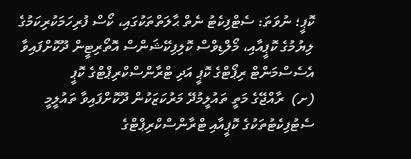ކޮޕީ؛ ނުވަތަ: ސެޓްފިކެޓު ނެތް ޙާލަތްތަކުގައި، ކޯސް ފުރިހަމަކުރިކަމުގެ ލިޔުމުގެ ކޮޕީއާއި، މޯލްޑިވްސް ކޮލިފިކޭޝަންސް އޮތޯރިޓީން ދޫކޮށްފައިވާ އެސެސްމަންޓް ރިޕޯޓްގެ ކޮޕީ އަދި ޓްރާންސްކްރިޕްޓްގެ ކޮޕީ
(ށ)  ރާއްޖޭގެ މަތީ ތައުލީމުދޭ މަރުކަޒަކުން ދޫކޮށްފައިވާ ތައުލީމީ ސެޓުފިކެޓުތަކުގެ ކޮޕީއާއި ޓްރާންސްކްރިޕްޓްގެ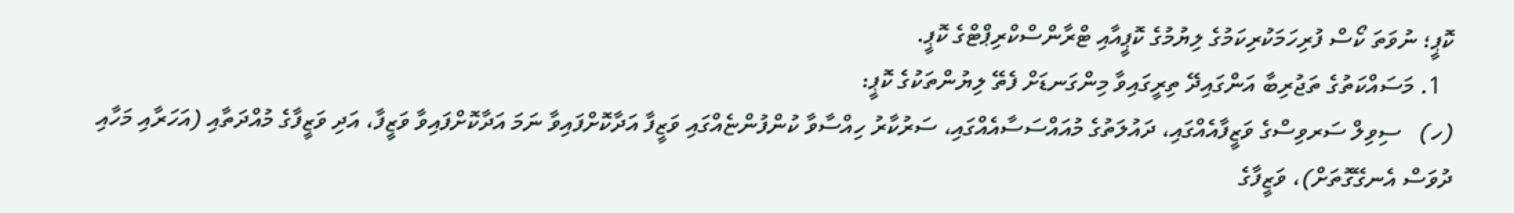ކޮޕީ؛ ނުވަތަ ކޯސް ފުރިހަމަކުރިކަމުގެ ލިޔުމުގެ ކޮޕީއާއި ޓްރާންސްކްރިޕްޓްގެ ކޮޕީ.
  1. މަސައްކަތުގެ ތަޖުރިބާ އަންގައިދޭ ތިރީގައިވާ މިންގަނޑަށް ފެތޭ ލިޔުންތަކުގެ ކޮޕީ:
(ހ)   ސިވިލް ސަރވިސްގެ ވަޒީފާއެއްގައި، ދައުލަތުގެ މުއައްސަސާއެއްގައި، ސަރުކާރު ހިއްސާވާ ކުންފުންޏެއްގައި ވަޒީފާ އަދާކޮށްފައިވާ ނަމަ އަދާކޮށްފައިވާ ވަޒީފާ، އަދި ވަޒީފާގެ މުއްދަތާއި (އަހަރާއި މަހާއި ދުވަސް އެނގޭގޮތަށް)، ވަޒީފާގެ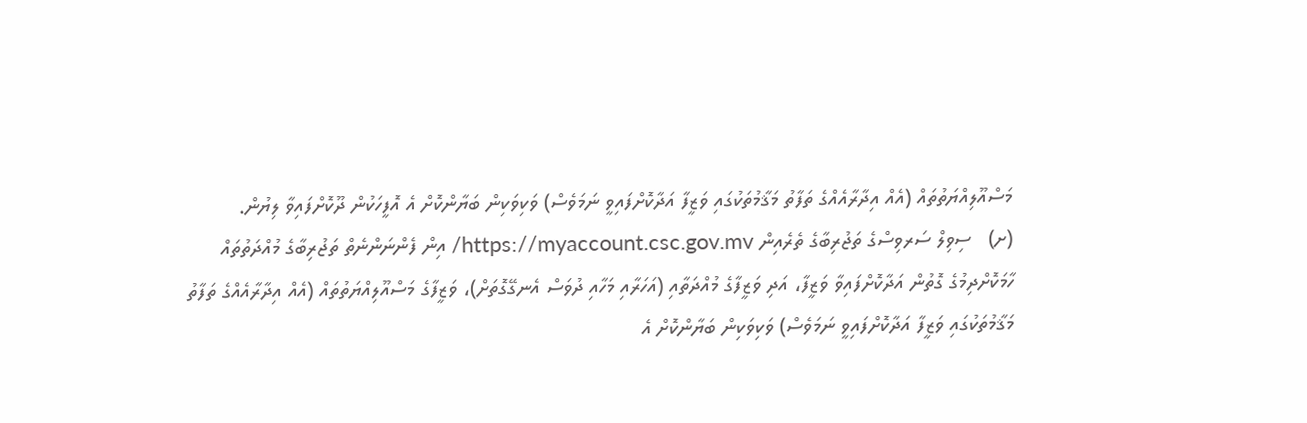މަސްއޫލިއްޔަތުތައް (އެއް އިދާރާއެއްގެ ތަފާތު މަޤާމުތަކުގައި ވަޒީފާ އަދާކޮށްފައިވީ ނަމަވެސް) ވަކިވަކިން ބަޔާންކޮށް އެ އޮފީހަކުން ދޫކޮށްފައިވާ ލިޔުން.
(ށ)   ސިވިލް ސަރވިސްގެ ތަޖުރިބާގެ ތެރެއިން https://myaccount.csc.gov.mv/ އިން ފެންނަންނެތް ތަޖުރިބާގެ މުއްދަތުތައް ހާމަކޮށްދިމުގެ ގޮތުން އަދާކޮށްފައިވާ ވަޒީފާ، އަދި ވަޒީފާގެ މުއްދަތާއި (އަހަރާއި މަހާއި ދުވަސް އެނގޭގޮތަށް)، ވަޒީފާގެ މަސްއޫލިއްޔަތުތައް (އެއް އިދާރާއެއްގެ ތަފާތު މަޤާމުތަކުގައި ވަޒީފާ އަދާކޮށްފައިވީ ނަމަވެސް) ވަކިވަކިން ބަޔާންކޮށް އެ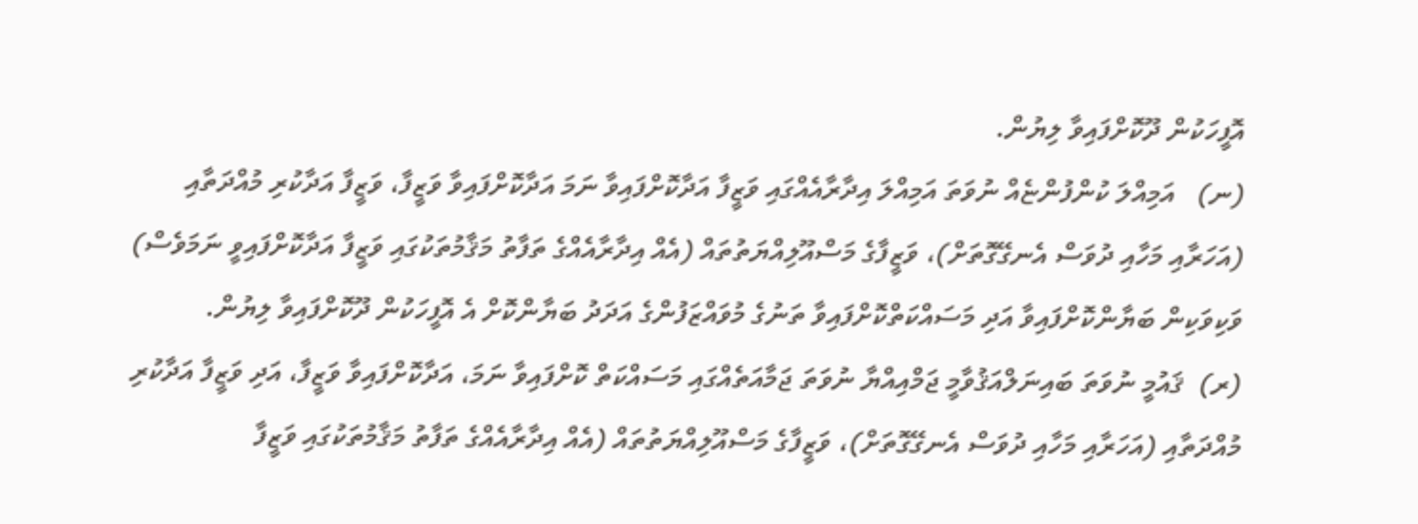އޮފީހަކުން ދޫކޮށްފައިވާ ލިޔުން.
(ނ)   އަމިއްލަ ކުންފުންޏެއް ނުވަތަ އަމިއްލަ އިދާރާއެއްގައި ވަޒީފާ އަދާކޮށްފައިވާ ނަމަ އަދާކޮށްފައިވާ ވަޒީފާ، ވަޒީފާ އަދާކުރި މުއްދަތާއި (އަހަރާއި މަހާއި ދުވަސް އެނގޭގޮތަށް)، ވަޒީފާގެ މަސްއޫލިއްޔަތުތައް (އެއް އިދާރާއެއްގެ ތަފާތު މަޤާމުތަކުގައި ވަޒީފާ އަދާކޮށްފައިވީ ނަމަވެސް) ވަކިވަކިން ބަޔާންކޮށްފައިވާ އަދި މަސައްކަތްކޮށްފައިވާ ތަނުގެ މުވައްޒަފުންގެ އަދަދު ބަޔާންކޮށް އެ އޮފީހަކުން ދޫކޮށްފައިވާ ލިޔުން.
(ރ)  ޤައުމީ ނުވަތަ ބައިނަލްއަޤުވާމީ ޖަމްއިއްޔާ ނުވަތަ ޖަމާއަތެއްގައި މަސައްކަތް ކޮށްފައިވާ ނަމަ، އަދާކޮށްފައިވާ ވަޒީފާ، އަދި ވަޒީފާ އަދާކުރި މުއްދަތާއި (އަހަރާއި މަހާއި ދުވަސް އެނގޭގޮތަށް)، ވަޒީފާގެ މަސްއޫލިއްޔަތުތައް (އެއް އިދާރާއެއްގެ ތަފާތު މަޤާމުތަކުގައި ވަޒީފާ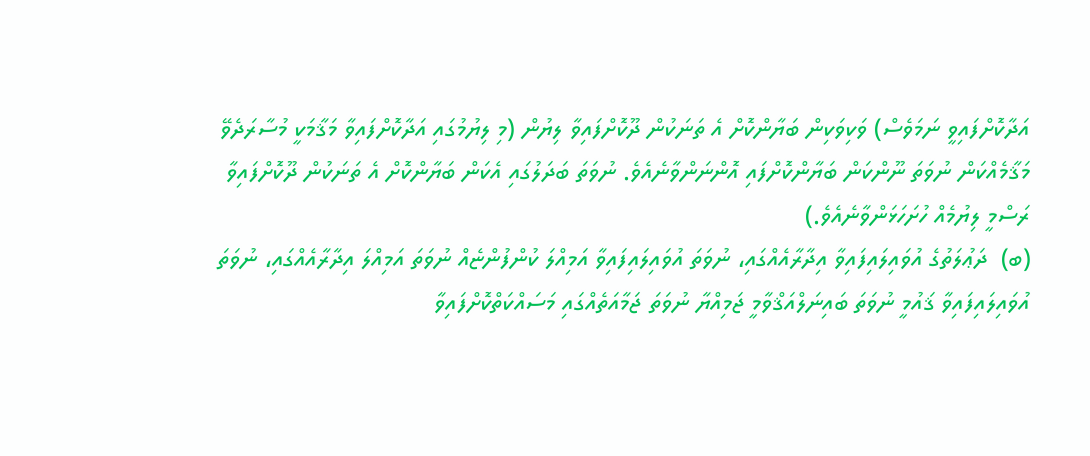އަދާކޮށްފައިވީ ނަމަވެސް) ވަކިވަކިން ބަޔާންކޮށް އެ ތަނަކުން ދޫކޮށްފައިވާ ލިޔުން (މި ލިޔުމުގައި އަދާކޮށްފައިވާ މަޤާމަކީ މުސާރަދެވޭ މަޤާމެއްކަން ނުވަތަ ނޫންކަން ބަޔާންކޮށްފައި އޮންނަންވާނެއެވެ. ނުވަތަ ބަދަލުގައި އެކަން ބަޔާންކޮށް އެ ތަނަކުން ދޫކޮށްފައިވާ ރަސްމީ ލިޔުމެއް ހުށަހަޅަންވާނެއެވެ.)
(ބ)  ދަޢުލަތުގެ އުވައިލައިފައިވާ އިދާރާއެއްގައި، ނުވަތަ އުވައިލައިފައިވާ އަމިއްލަ ކުންފުންޏެއް ނުވަތަ އަމިއްލަ އިދާރާއެއްގައި، ނުވަތަ އުވައިލައިފައިވާ ޤައުމީ ނުވަތަ ބައިނަލްއަޤްވާމީ ޖަމިއްޔާ ނުވަތަ ޖަމާއަތެއްގައި މަސައްކަތްކޮށްފައިވާ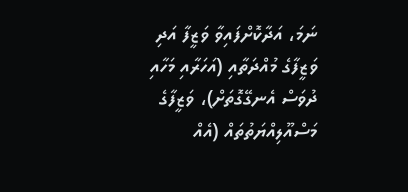ނަމަ، އަދާކޮށްފައިވާ ވަޒީފާ އަދި ވަޒީފާގެ މުއްދަތާއި (އަހަރާއި މަހާއި ދުވަސް އެނގޭގޮތަށް)، ވަޒީފާގެ މަސްއޫލިއްޔަތުތައް (އެއް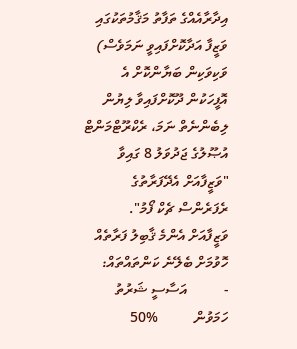އިދާރާއެއްގެ ތަފާތު މަޤާމުތަކުގައި ވަޒީފާ އަދާކޮށްފައިވީ ނަމަވެސް) ވަކިވަކިން ބަޔާންކޮށް އެ އޮފީހަކުން ދޫކޮށްފައިވާ ލިޔުން ލިބެންނެތް ނަމަ، ރެކްރޫޓްމަންޓް އުޞޫލުގެ ޖަދުވަލު 8 ގައިވާ "ވަޒީފާއަށް އެދޭފަރާތުގެ ރެފަރެންސް ޗެކް ފޯމު".
ވަޒީފާއަށް އެންމެ ޤާބިލު ފަރާތެއް ހޮވުމަށް ބެލޭނެ ކަންތައްތައް:
-          އަސާސީ ޝަރުތު ހަމަވުން          %50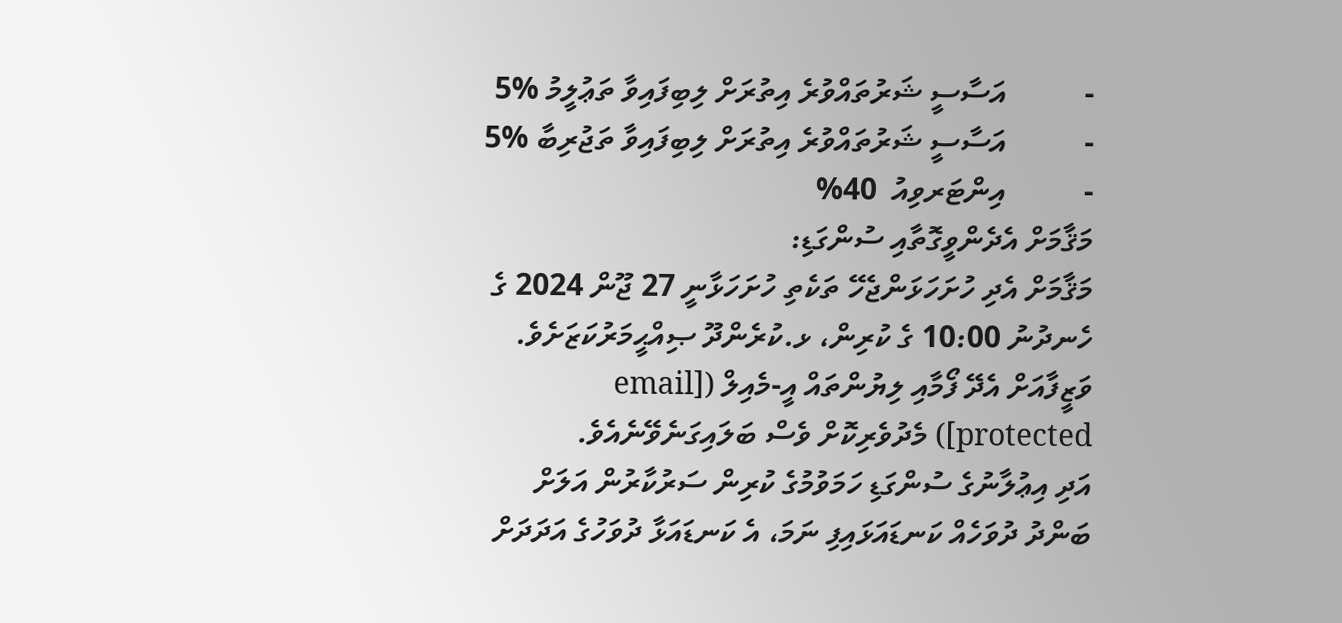-          އަސާސީ ޝަރުތައްވުރެ އިތުރަށް ލިބިފައިވާ ތަޢުލީމު %5
-          އަސާސީ ޝަރުތައްވުރެ އިތުރަށް ލިބިފައިވާ ތަޖުރިބާ %5
-          އިންޓަރވިއު  40%
މަޤާމަށް އެދެންވީގޮތާއި ސުންގަޑި:
މަޤާމަށް އެދި ހުށަހަޅަންޖެހޭ ތަކެތި ހުށަހަޅާނީ 27 ޖޫން 2024 ގެ ހެނދުނު 10:00 ގެ ކުރިން، ޅ.ކުރެންދޫ ޞިއްޙީމަރުކަޒަށެވެ. ވަޒީފާއަށް އެދޭ ފޯމާއި ލިޔުންތައް އީ-މެއިލް ([email protected]) މެދުވެރިކޮށް ވެސް ބަލައިގަނެވޭނެއެވެ.
އަދި އިޢުލާނުގެ ސުންގަޑި ހަމަވުމުގެ ކުރިން ސަރުކާރުން އަލަށް ބަންދު ދުވަހެއް ކަނޑައަޅައިފި ނަމަ، އެ ކަނޑައަޅާ ދުވަހުގެ އަދަދަށް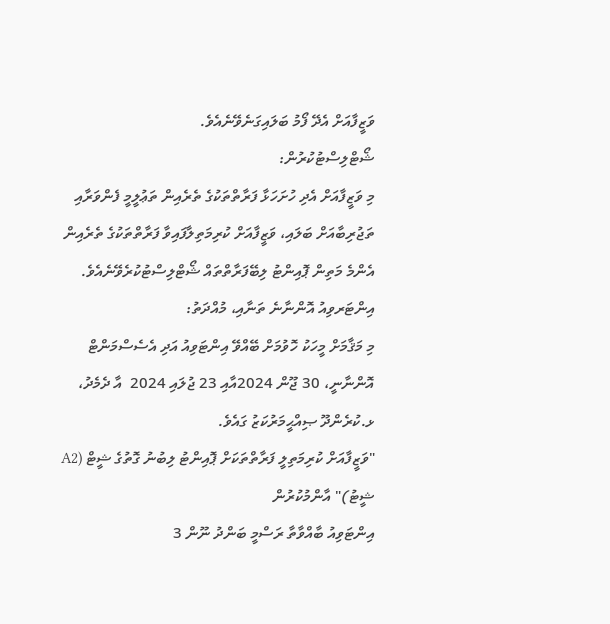ވަޒީފާއަށް އެދޭ ފޯމު ބަލައިގަނެވޭނެއެވެ.
ޝޯޓްލިސްޓުކުރުން:
މި ވަޒީފާއަށް އެދި ހުށަހަޅާ ފަރާތްތަކުގެ ތެރެއިން ތަޢުލީމީ ފެންވަރާއި ތަޖުރިބާއަށް ބަލައި، ވަޒީފާއަށް ކުރިމަތިލާފައިވާ ފަރާތްތަކުގެ ތެރެއިން އެންމެ މަތިން ޕޮއިންޓު ލިބޭފަރާތްތައް ޝޯޓްލިސްޓުކުރެވޭނެއެވެ.
އިންޓަރވިއު އޮންނާނެ ތަނާއި، މުއްދަތު:
މި މަޤާމަށް މީހަކު ހޮވުމަށް ބޭއްވޭ އިންޓަވިއު އަދި އެސެސްމަންޓް އޮންނާނީ، 30 ޖޫން 2024އާއި 23 ޖުލައި 2024  އާ ދެމެދު، ޅ.ކުރެންދޫ ޞިއްޙީމަރުކަޒު ގައެވެ.
"ވަޒީފާއަށް ކުރިމަތިލީ ފަރާތްތަކަށް ޕޮއިންޓު ލިބުނު ގޮތުގެ ޝީޓް (A2 ޝީޓު)" އާންމުކުރުން
އިންޓަވިއު ބާއްވާތާ ރަސްމީ ބަންދު ނޫން 3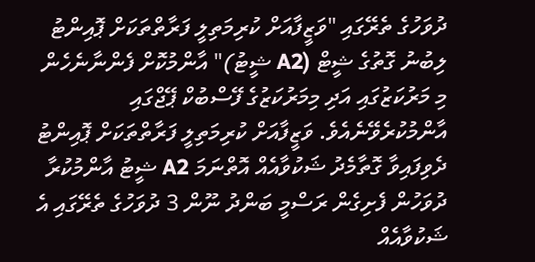ދުވަހުގެ ތެރޭގައި "ވަޒީފާއަށް ކުރިމަތިލީ ފަރާތްތަކަށް ޕޮއިންޓު ލިބުނު ގޮތުގެ ޝީޓް (A2 ޝީޓު)" އާންމުކޮށް ފެންނާނެހެން މި މަރުކަޒުގައި އަދި މިމަރުކަޒުގެ ފޭސްބުކް ޕޭޖްގައި އާންމުކުރެވޭނެއެވެ. ވަޒީފާއަށް ކުރިމަތިލީ ފަރާތްތަކަށް ޕޮއިންޓު ދެވިފައިވާ ގޮތާމެދު ޝަކުވާއެއް އޮތްނަމަ A2 ޝީޓު އާންމުކުރާ ދުވަހުން ފެށިގެން ރަސްމީ ބަންދު ނޫން 3 ދުވަހުގެ ތެރޭގައި އެ ޝަކުވާއެއް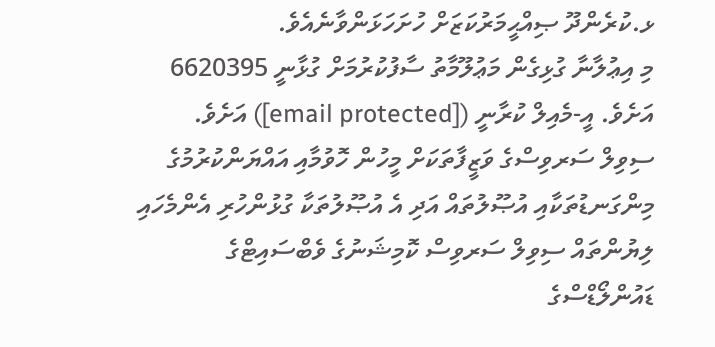ޅ.ކުރެންދޫ ޞިއްޙީމަރުކަޒަށް ހުށަހަޅަންވާނެއެވެ.
މި އިޢުލާނާ ގުޅިގެން މަޢުލޫމާތު ސާފުކުރުމަށް ގުޅާނީ 6620395 އަށެވެ. އީ-މެއިލް ކުރާނީ ([email protected]) އަށެވެ.
ސިވިލް ސަރވިސްގެ ވަޒީފާތަކަށް މީހުން ހޮވުމާއި އައްޔަންކުރުމުގެ މިންގަނޑުތަކާއި އުޞޫލުތައް އަދި އެ އުޞޫލުތަކާ ގުޅުންހުރި އެންމެހައި ލިޔުންތައް ސިވިލް ސަރވިސް ކޮމިޝަނުގެ ވެބްސައިޓްގެ ޑައުންލޯޑްސްގެ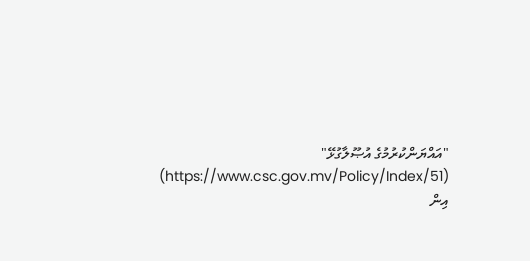"އައްޔަންކުރުމުގެ އުޞޫލާގުޅޭ" (https://www.csc.gov.mv/Policy/Index/51) އިން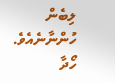ލިބެން ހުންނާނެއެވެ.
ހޯދާ